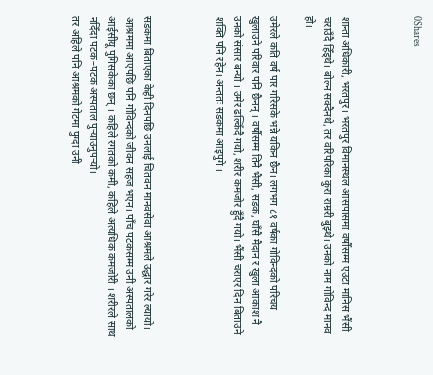0Shares



शान्ता अधिकारी, भरतपुर। भरतपुर विमानस्थल आसपासमा वर्षौंसम्म एउटा मानिस भैंसी चराउँदै हिँड्थे। बोल्न सक्दैनथे, तर वरिपरिका कुरा राम्ररी बुझ्थे। उनको नाम गोविन्द मानव हो।

उमेरले कति वर्ष पार गरिसके भन्ने यकिन छैन। लगभग ८१ वर्षका गोविन्दको परिचय खुलाउने परिवार पनि छैनन् । वर्षौसम्म तिनै भैसी, सडक, घाँसै मैदान र खुला आकाश नै उनको संसार बन्यो । उमेर ढल्किँदै गयो, शरीर कमजोर हुँदै गयो। भैंसी चराएर दिन बिताउने शक्ति पनि रहेन। अन्ततः सडकमा आइपुगे ।



सडकमा बिताएका केही दिनपछि उनलाई चितवन मानवसेवा आश्रमले उद्धार गरेर ल्यायो। आश्रममा आएपछि पनि गोविन्दको जीवन सहज भएन। पाँच पटकसम्म उनी अस्पतालको आईसीयू पुगिसकेका छन् । कहिले रगतको कमी, कहिले अत्यधिक कमजोरी । शरीरले साथ नदिँदा पटक–पटक अस्पताल पुर्‍याउनुपर्‍यो।
तर अहिले पनि आश्रमको गेटमा पुग्दा उनी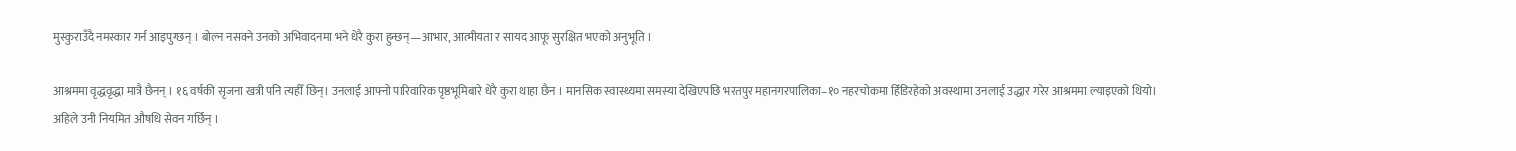मुस्कुराउँदै नमस्कार गर्न आइपुग्छन् । बोल्न नसक्ने उनको अभिवादनमा भने धेरै कुरा हुन्छन्—आभार, आत्मीयता र सायद आफू सुरक्षित भएको अनुभूति ।

आश्रममा वृद्धवृद्धा मात्रै छैनन् । १६ वर्षकी सृजना खत्री पनि त्यहीँ छिन्। उनलाई आफ्नो पारिवारिक पृष्ठभूमिबारे धेरै कुरा थाहा छैन । मानसिक स्वास्थ्यमा समस्या देखिएपछि भरतपुर महानगरपालिका–१० नहरचोकमा हिँडिरहेको अवस्थामा उनलाई उद्धार गरेर आश्रममा ल्याइएको थियो। अहिले उनी नियमित औषधि सेवन गर्छिन् ।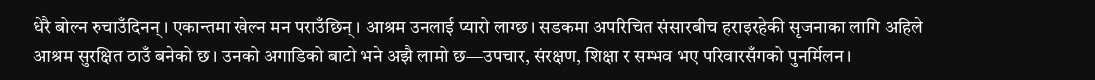धेरै बोल्न रुचाउँदिनन् । एकान्तमा खेल्न मन पराउँछिन् । आश्रम उनलाई प्यारो लाग्छ। सडकमा अपरिचित संसारबीच हराइरहेकी सृजनाका लागि अहिले आश्रम सुरक्षित ठाउँ बनेको छ। उनको अगाडिको बाटो भने अझै लामो छ—उपचार, संरक्षण, शिक्षा र सम्भव भए परिवारसँगको पुनर्मिलन।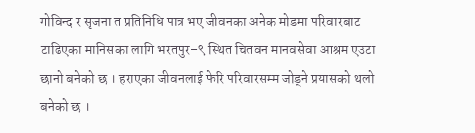गोविन्द र सृजना त प्रतिनिधि पात्र भए जीवनका अनेक मोडमा परिवारबाट टाढिएका मानिसका लागि भरतपुर–९ स्थित चितवन मानवसेवा आश्रम एउटा छानो बनेको छ । हराएका जीवनलाई फेरि परिवारसम्म जोड्ने प्रयासको थलो बनेको छ ।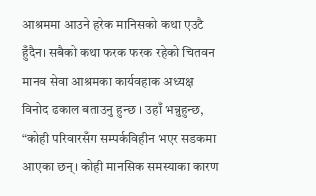आश्रममा आउने हरेक मानिसको कथा एउटै हुँदैन। सबैको कथा फरक फरक रहेको चितवन मानव सेवा आश्रमका कार्यवहाक अध्यक्ष विनोद ढकाल बताउनु हुन्छ । उहाँ भन्नुहुन्छ, “कोही परिवारसँग सम्पर्कविहीन भएर सडकमा आएका छन्। कोही मानसिक समस्याका कारण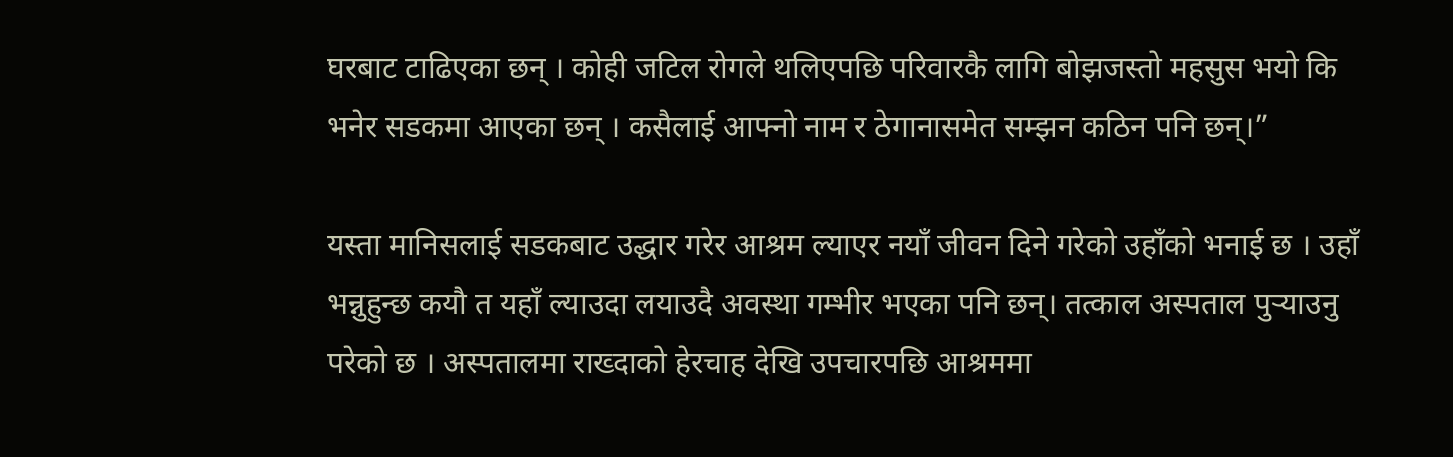घरबाट टाढिएका छन् । कोही जटिल रोगले थलिएपछि परिवारकै लागि बोझजस्तो महसुस भयो कि भनेर सडकमा आएका छन् । कसैलाई आफ्नो नाम र ठेगानासमेत सम्झन कठिन पनि छन्।”

यस्ता मानिसलाई सडकबाट उद्धार गरेर आश्रम ल्याएर नयाँ जीवन दिने गरेको उहाँको भनाई छ । उहाँ भन्नुहुन्छ कयौ त यहाँ ल्याउदा लयाउदै अवस्था गम्भीर भएका पनि छन्। तत्काल अस्पताल पुर्‍याउनु परेको छ । अस्पतालमा राख्दाको हेरचाह देखि उपचारपछि आश्रममा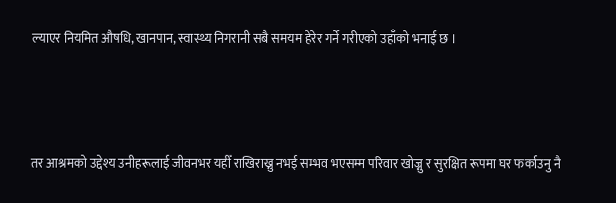ल्याएर नियमित औषधि, खानपान, स्वास्थ्य निगरानी सबै समयम हेरेर गर्ने गरीएको उहाँको भनाई छ ।



तर आश्रमको उद्देश्य उनीहरूलाई जीवनभर यहीँ राखिराख्नु नभई सम्भव भएसम्म परिवार खोज्नु र सुरक्षित रूपमा घर फर्काउनु नै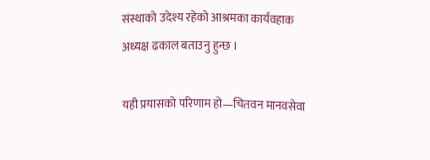संस्थाको उदेश्य रहेको आश्रमका कार्यवहाक अध्यक्ष ढकाल बताउनु हुन्छ ।

यही प्रयासको परिणाम हो—चितवन मानवसेवा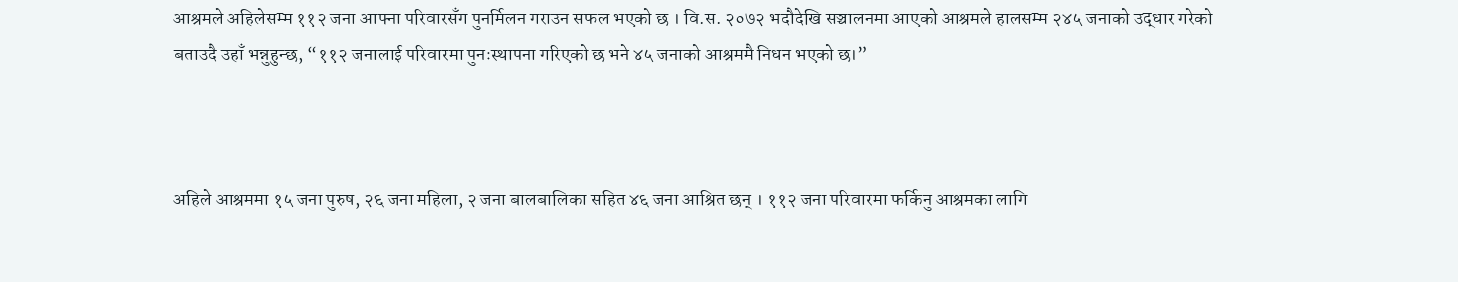आश्रमले अहिलेसम्म ११२ जना आफ्ना परिवारसँग पुनर्मिलन गराउन सफल भएको छ । वि.स. २०७२ भदौदेखि सञ्चालनमा आएको आश्रमले हालसम्म २४५ जनाको उद्धार गरेको बताउदै उहाँ भन्नुहुन्छ, “११२ जनालाई परिवारमा पुनःस्थापना गरिएको छ भने ४५ जनाको आश्रममै निधन भएको छ।”



अहिले आश्रममा १५ जना पुरुष, २६ जना महिला, २ जना बालबालिका सहित ४६ जना आश्रित छन् । ११२ जना परिवारमा फर्किनु आश्रमका लागि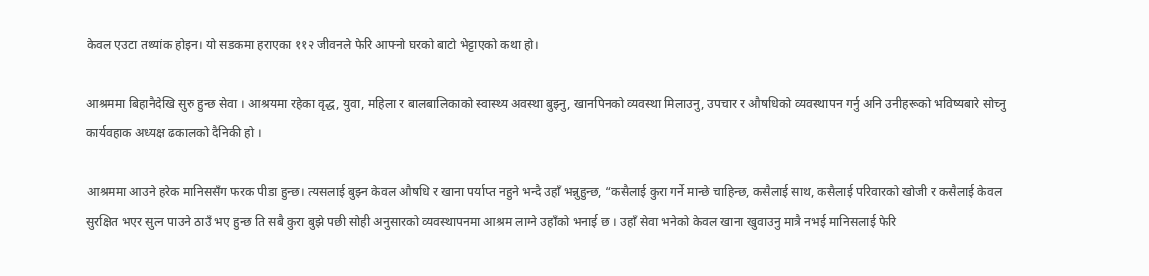केवल एउटा तथ्यांक होइन। यो सडकमा हराएका ११२ जीवनले फेरि आफ्नो घरको बाटो भेट्टाएको कथा हो।

आश्रममा बिहानैदेखि सुरु हुन्छ सेवा । आश्रयमा रहेका वृद्ध, युवा, महिला र बालबालिकाको स्वास्थ्य अवस्था बुझ्नु, खानपिनको व्यवस्था मिलाउनु, उपचार र औषधिको व्यवस्थापन गर्नु अनि उनीहरूको भविष्यबारे सोच्नु कार्यवहाक अध्यक्ष ढकालको दैनिकी हो ।

आश्रममा आउने हरेक मानिससँग फरक पीडा हुन्छ। त्यसलाई बुझ्न केवल औषधि र खाना पर्याप्त नहुने भन्दै उहाँ भन्नुहुन्छ, “कसैलाई कुरा गर्ने मान्छे चाहिन्छ, कसैलाई साथ, कसैलाई परिवारको खोजी र कसैलाई केवल सुरक्षित भएर सुत्न पाउने ठाउँ भए हुन्छ ति सबै कुरा बुझे पछी सोही अनुसारको व्यवस्थापनमा आश्रम लाग्ने उहाँको भनाई छ । उहाँ सेवा भनेको केवल खाना खुवाउनु मात्रै नभई मानिसलाई फेरि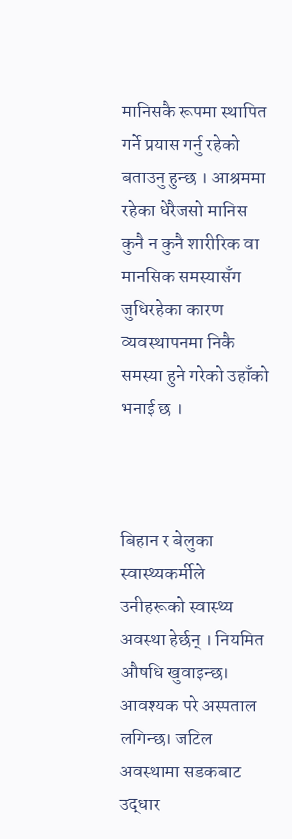मानिसकै रूपमा स्थापित गर्ने प्रयास गर्नु रहेको बताउनु हुन्छ । आश्रममा रहेका धेरैजसो मानिस कुनै न कुनै शारीरिक वा मानसिक समस्यासँग जुधिरहेका कारण व्यवस्थापनमा निकै समस्या हुने गरेको उहाँको भनाई छ ।



बिहान र बेलुका स्वास्थ्यकर्मीले उनीहरूको स्वास्थ्य अवस्था हेर्छन् । नियमित औषधि खुवाइन्छ। आवश्यक परे अस्पताल लगिन्छ। जटिल अवस्थामा सडकबाट उद्धार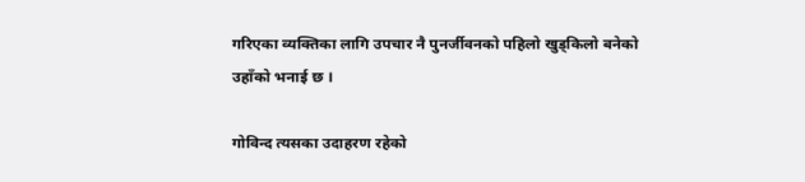गरिएका व्यक्तिका लागि उपचार नै पुनर्जीवनको पहिलो खुड्किलो बनेको उहाँको भनाई छ ।

गोविन्द त्यसका उदाहरण रहेको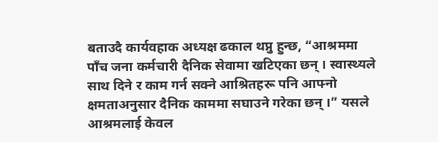बताउदै कार्यवहाक अध्यक्ष ढकाल थप्नु हुन्छ, “आश्रममा पाँच जना कर्मचारी दैनिक सेवामा खटिएका छन् । स्वास्थ्यले साथ दिने र काम गर्न सक्ने आश्रितहरू पनि आफ्नो क्षमताअनुसार दैनिक काममा सघाउने गरेका छन् ।” यसले आश्रमलाई केवल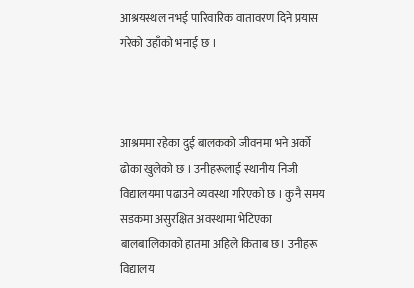आश्रयस्थल नभई पारिवारिक वातावरण दिने प्रयास गरेको उहाँको भनाई छ ।



आश्रममा रहेका दुई बालकको जीवनमा भने अर्को ढोका खुलेको छ । उनीहरूलाई स्थानीय निजी विद्यालयमा पढाउने व्यवस्था गरिएको छ । कुनै समय सडकमा असुरक्षित अवस्थामा भेटिएका बालबालिकाको हातमा अहिले किताब छ। उनीहरू विद्यालय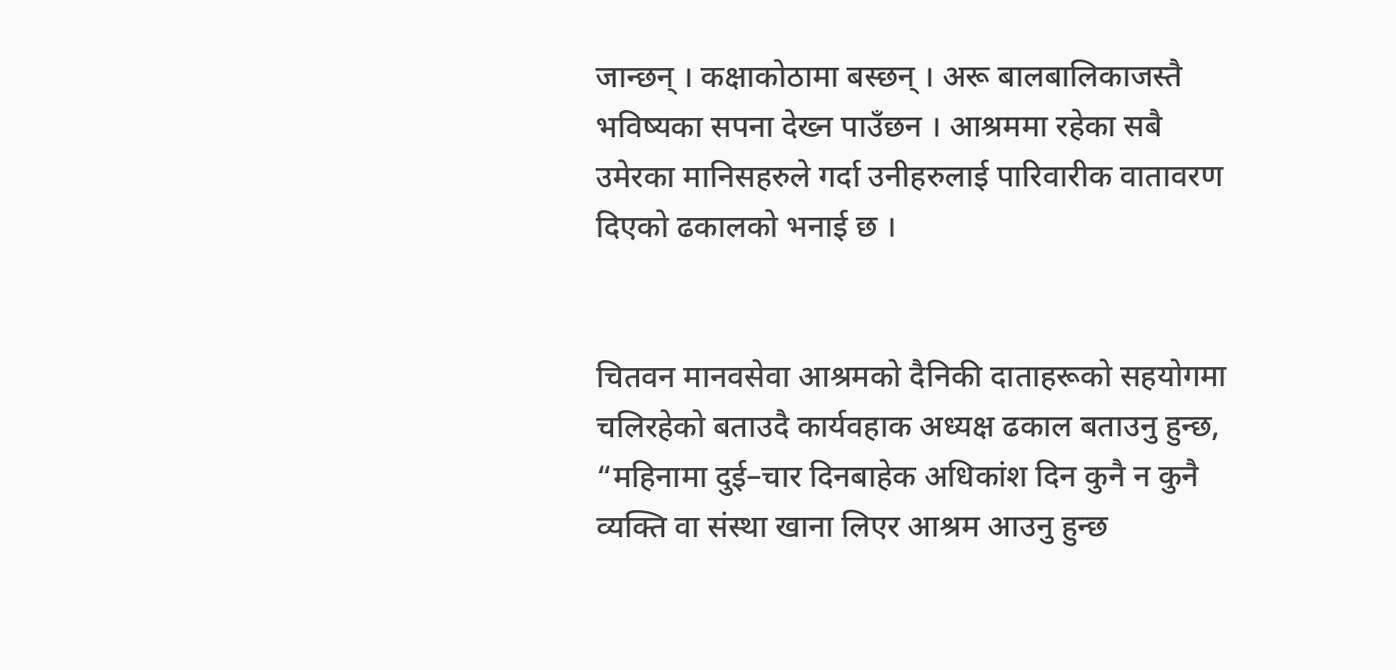जान्छन् । कक्षाकोठामा बस्छन् । अरू बालबालिकाजस्तै भविष्यका सपना देख्न पाउँछन । आश्रममा रहेका सबै उमेरका मानिसहरुले गर्दा उनीहरुलाई पारिवारीक वातावरण दिएको ढकालको भनाई छ ।


चितवन मानवसेवा आश्रमको दैनिकी दाताहरूको सहयोगमा चलिरहेको बताउदै कार्यवहाक अध्यक्ष ढकाल बताउनु हुन्छ, “महिनामा दुई–चार दिनबाहेक अधिकांश दिन कुनै न कुनै व्यक्ति वा संस्था खाना लिएर आश्रम आउनु हुन्छ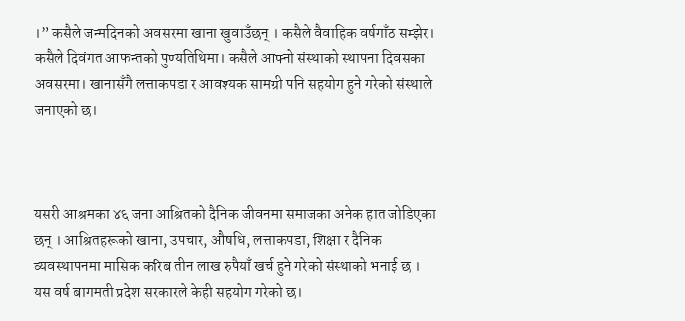।” कसैले जन्मदिनको अवसरमा खाना खुवाउँछन् । कसैले वैवाहिक वर्षगाँठ सम्झेर। कसैले दिवंगत आफन्तको पुण्यतिथिमा। कसैले आफ्नो संस्थाको स्थापना दिवसका अवसरमा। खानासँगै लत्ताकपडा र आवश्यक सामग्री पनि सहयोग हुने गरेको संस्थाले जनाएको छ।



यसरी आश्रमका ४६ जना आश्रितको दैनिक जीवनमा समाजका अनेक हात जोडिएका छन् । आश्रितहरूको खाना, उपचार, औषधि, लत्ताकपडा, शिक्षा र दैनिक व्यवस्थापनमा मासिक करिब तीन लाख रुपैयाँ खर्च हुने गरेको संस्थाको भनाई छ । यस वर्ष बागमती प्रदेश सरकारले केही सहयोग गरेको छ।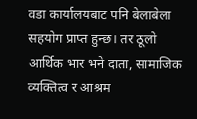वडा कार्यालयबाट पनि बेलाबेला सहयोग प्राप्त हुन्छ। तर ठूलो आर्थिक भार भने दाता, सामाजिक व्यक्तित्व र आश्रम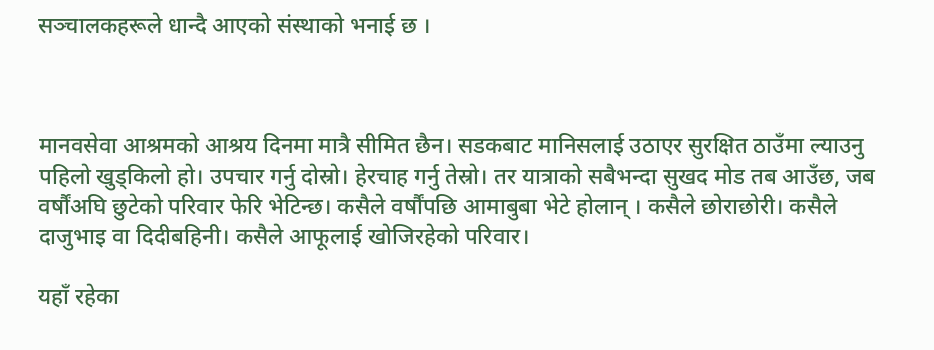सञ्चालकहरूले धान्दै आएको संस्थाको भनाई छ ।



मानवसेवा आश्रमको आश्रय दिनमा मात्रै सीमित छैन। सडकबाट मानिसलाई उठाएर सुरक्षित ठाउँमा ल्याउनु पहिलो खुड्किलो हो। उपचार गर्नु दोस्रो। हेरचाह गर्नु तेस्रो। तर यात्राको सबैभन्दा सुखद मोड तब आउँछ, जब वर्षौंअघि छुटेको परिवार फेरि भेटिन्छ। कसैले वर्षौंपछि आमाबुबा भेटे होलान् । कसैले छोराछोरी। कसैले दाजुभाइ वा दिदीबहिनी। कसैले आफूलाई खोजिरहेको परिवार।

यहाँ रहेका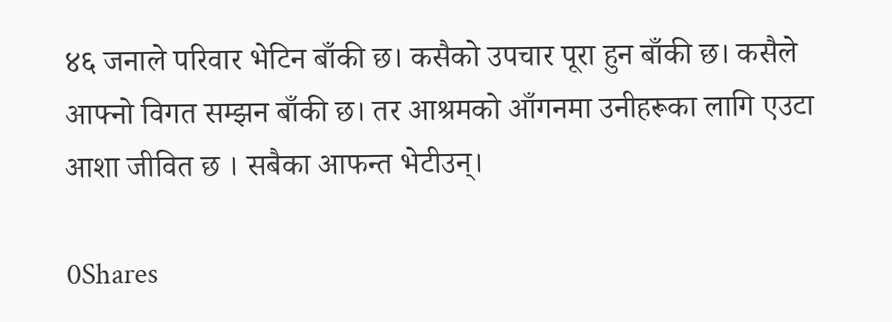४६ जनाले परिवार भेटिन बाँकी छ। कसैको उपचार पूरा हुन बाँकी छ। कसैले आफ्नो विगत सम्झन बाँकी छ। तर आश्रमको आँगनमा उनीहरूका लागि एउटा आशा जीवित छ । सबैका आफन्त भेटीउन्।

0Shares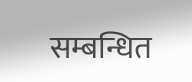सम्बन्धित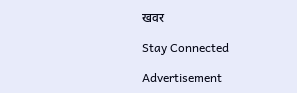खवर

Stay Connected

Advertisement